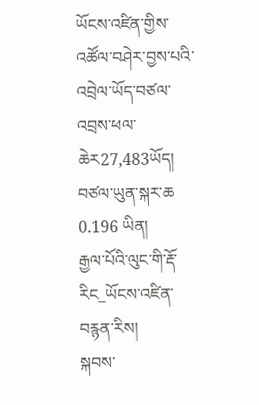ཡོངས་འཛིན་གྱིས་འཚོལ་བཤེར་བྱས་པའི་འབྲེལ་ཡོད་བཙལ་འབྲས་ཕལ་ཆེར27,483ཡོད།  བཙལ་ཡུན་སྐར་ཆ 0.196 ཡིན།
རྒྱལ་པོའི་ལུང་གི་རྡོ་རིང_ཡོངས་འཛིན་བརྙན་རིས།
སྐབས་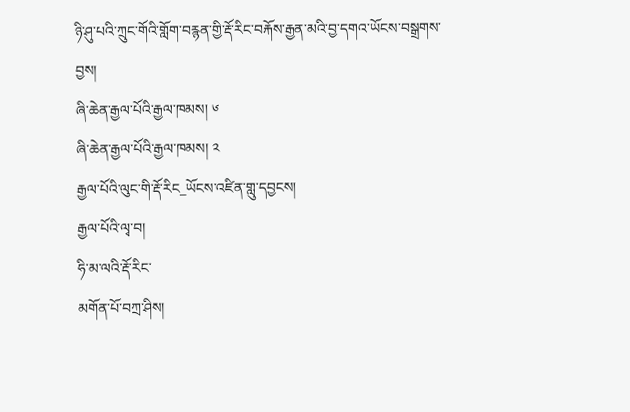ཉི་ཤུ་པའི་ཀྲུང་གོའི་གློག་བརྙན་གྱི་རྡོ་རིང་བརྐོས་རྒྱན་མའི་བྱ་དགའ་ཡོངས་བསྒྲགས་བྱས།
ཞི་ཆེན་རྒྱལ་པོའི་རྒྱལ་ཁམས། ༦
ཞི་ཆེན་རྒྱལ་པོའི་རྒྱལ་ཁམས། ༢
རྒྱལ་པོའི་ལུང་གི་རྡོ་རིང_ཡོངས་འཛིན་གླུ་དབྱངས།
རྒྱལ་པོའི་ལྭ་བ།
ཧི་མ་ལའི་རྡོ་རིང་
མགོན་པོ་བཀྲ་ཤིས།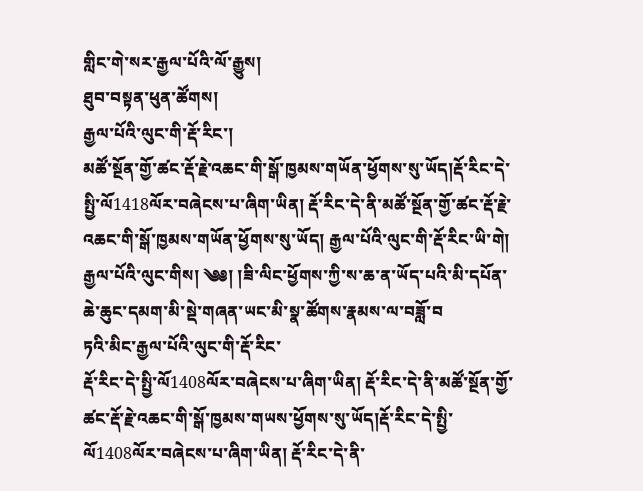གླིང་གེ་སར་རྒྱལ་པོའི་ལོ་རྒྱུས།
ཐུབ་བསྟན་ཕུན་ཚོགས།
རྒྱལ་པོའི་ལུང་གི་རྡོ་རིང་།
མཚོ་སྔོན་གྱོ་ཚང་རྡོ་རྗེ་འཆང་གི་སྒོ་ཁྱམས་གཡོན་ཕྱོགས་སུ་ཡོད།རྡོ་རིང་དེ་སྤྱི་ལོ1418ལོར་བཞེངས་པ་ཞིག་ཡིན། རྡོ་རིང་དེ་ནི་མཚོ་སྔོན་གྱོ་ཚང་རྡོ་རྗེ་འཆང་གི་སྒོ་ཁྱམས་གཡོན་ཕྱོགས་སུ་ཡོད། རྒྱལ་པོའི་ལུང་གི་རྡོ་རིང་ཡི་གེ། རྒྱལ་པོའི་ལུང་གིས། ༄༅། །ཟི་ལིང་ཕྱོགས་ཀྱི་ས་ཆ་ན་ཡོད་པའི་མི་དཔོན་ཆེ་ཆུང་དམག་མི་སྡེ་གཞན་ཡང་མི་སྣ་ཚོགས་རྣམས་ལ་བཟློ་བ
ཏའི་མིང་རྒྱལ་པོའི་ལུང་གི་རྡོ་རིང་
རྡོ་རིང་དེ་སྤྱི་ལོ1408ལོར་བཞེངས་པ་ཞིག་ཡིན། རྡོ་རིང་དེ་ནི་མཚོ་སྔོན་གྱོ་ཚང་རྡོ་རྗེ་འཆང་གི་སྒོ་ཁྱམས་གཡས་ཕྱོགས་སུ་ཡོད།རྡོ་རིང་དེ་སྤྱི་ལོ1408ལོར་བཞེངས་པ་ཞིག་ཡིན། རྡོ་རིང་དེ་ནི་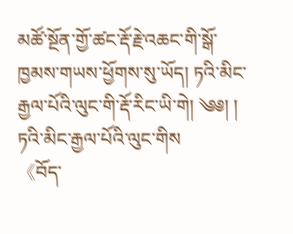མཚོ་སྔོན་གྱོ་ཚང་རྡོ་རྗེ་འཆང་གི་སྒོ་ཁྱམས་གཡས་ཕྱོགས་སུ་ཡོད། ཏའི་མིང་རྒྱལ་པོའི་ལུང་གི་རྡོ་རིང་ཡི་གེ། ༄༅། ། ཏའི་མིང་རྒྱལ་པོའི་ལུང་གིས
《བོད་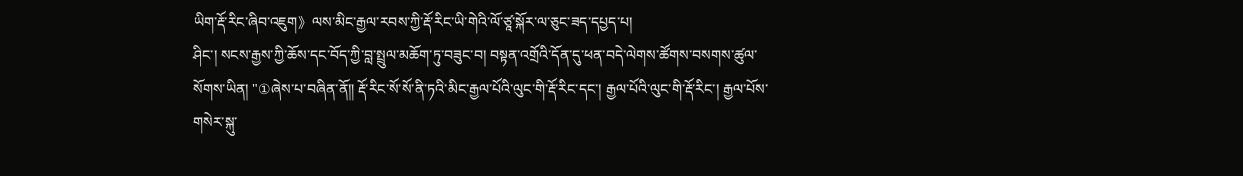ཡིག་རྡོ་རིང་ཞིབ་འཇུག》ལས་མིང་རྒྱལ་རབས་ཀྱི་རྡོ་རིང་ཡི་གེའི་ལོ་ཙཱ་སྐོར་ལ་ཅུང་ཟད་དཔྱད་པ།
ཤིང་། སངས་རྒྱས་ཀྱི་ཆོས་དང་བོད་ཀྱི་བླ་སྤྲུལ་མཆོག་ཏུ་བཟུང་བ། བསྟན་འགྲོའི་དོན་དུ་ཕན་བདེ་ལེགས་ཚོགས་བསགས་ཚུལ་སོགས་ཡིན། "①ཞེས་པ་བཞིན་ནོ༎ རྡོ་རིང་སོ་སོ་ནི་ཏའི་མིང་རྒྱལ་པོའི་ལུང་གི་རྡོ་རིང་དང་། རྒྱལ་པོའི་ལུང་གི་རྡོ་རིང་། རྒྱལ་པོས་གསེར་སྐུ་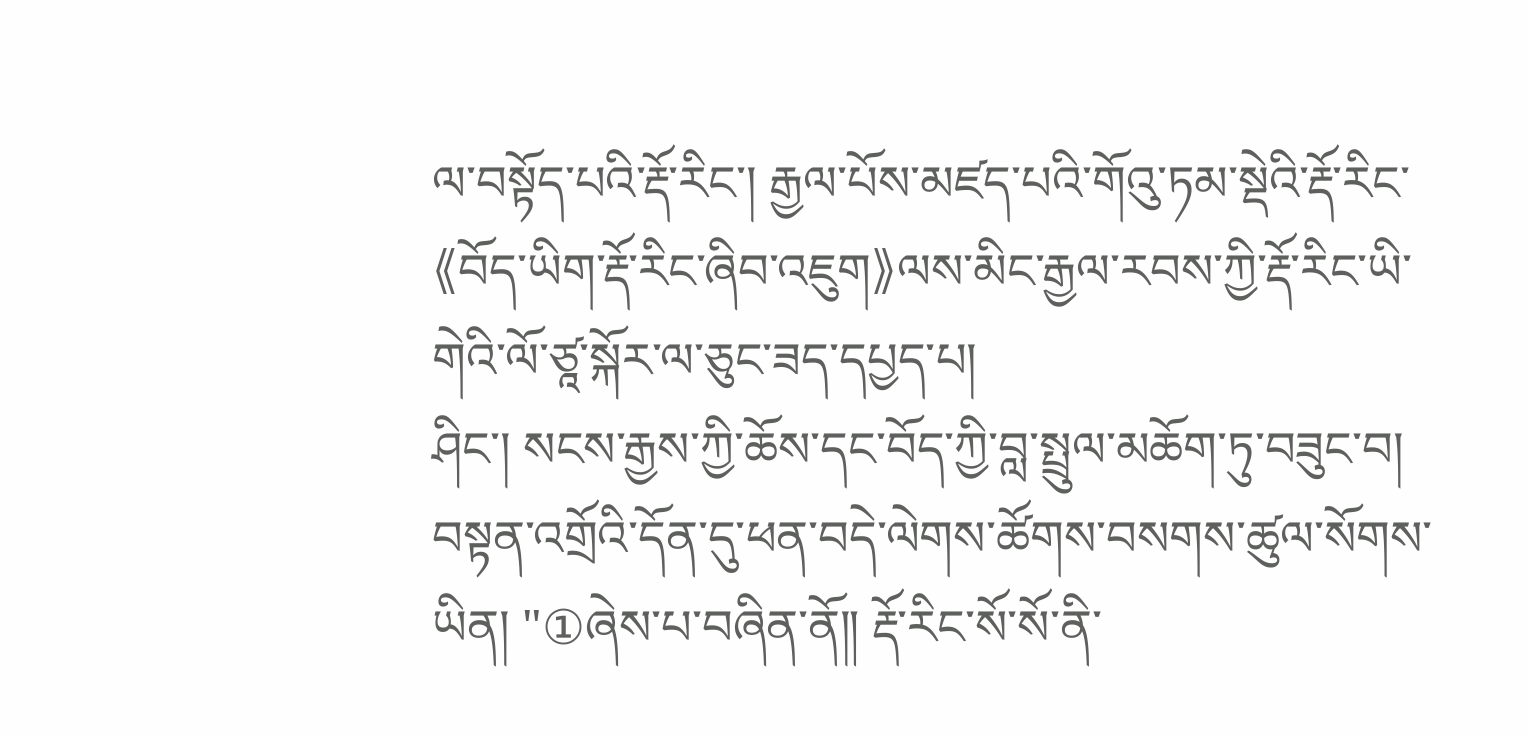ལ་བསྟོད་པའི་རྡོ་རིང་། རྒྱལ་པོས་མཛད་པའི་གོའུ་ཏམ་སྡེའི་རྡོ་རིང་
《བོད་ཡིག་རྡོ་རིང་ཞིབ་འཇུག》ལས་མིང་རྒྱལ་རབས་ཀྱི་རྡོ་རིང་ཡི་གེའི་ལོ་ཙཱ་སྐོར་ལ་ཅུང་ཟད་དཔྱད་པ།
ཤིང་། སངས་རྒྱས་ཀྱི་ཆོས་དང་བོད་ཀྱི་བླ་སྤྲུལ་མཆོག་ཏུ་བཟུང་བ། བསྟན་འགྲོའི་དོན་དུ་ཕན་བདེ་ལེགས་ཚོགས་བསགས་ཚུལ་སོགས་ཡིན། "①ཞེས་པ་བཞིན་ནོ༎ རྡོ་རིང་སོ་སོ་ནི་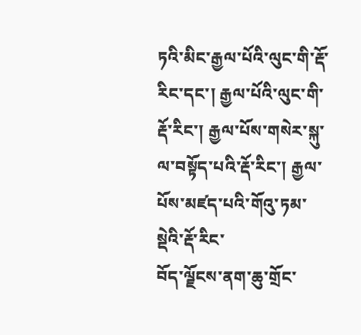ཏའི་མིང་རྒྱལ་པོའི་ལུང་གི་རྡོ་རིང་དང་། རྒྱལ་པོའི་ལུང་གི་རྡོ་རིང་། རྒྱལ་པོས་གསེར་སྐུ་ལ་བསྟོད་པའི་རྡོ་རིང་། རྒྱལ་པོས་མཛད་པའི་གོའུ་ཏམ་སྡེའི་རྡོ་རིང་
བོད་ལྗོངས་ནག་ཆུ་གྲོང་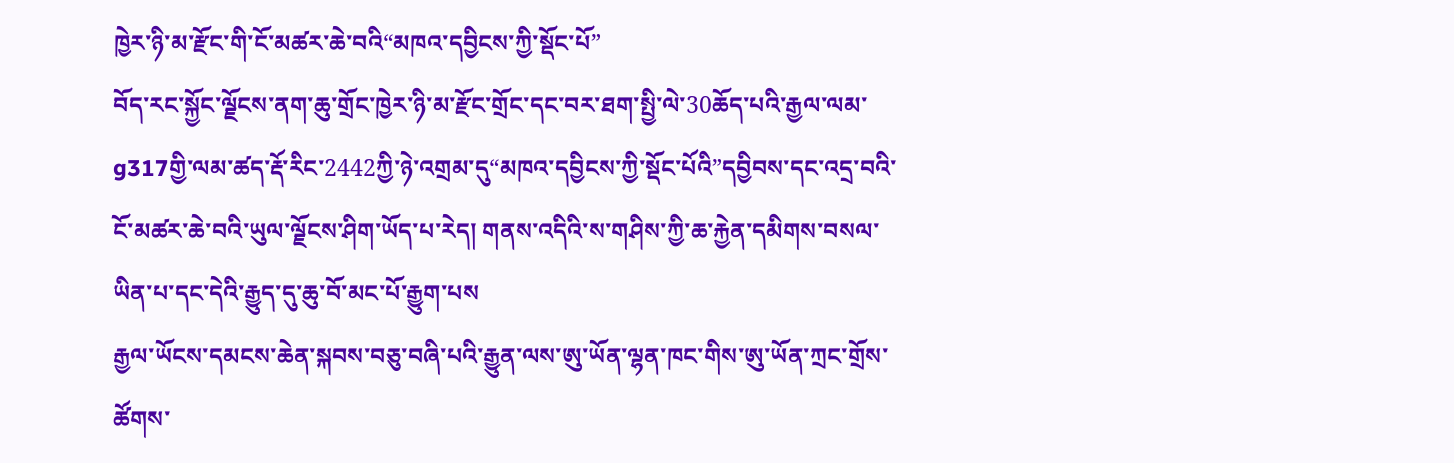ཁྱེར་ཉི་མ་རྫོང་གི་ངོ་མཚར་ཆེ་བའི“མཁའ་དབྱིངས་ཀྱི་སྡོང་པོ”
བོད་རང་སྐྱོང་ལྗོངས་ནག་ཆུ་གྲོང་ཁྱེར་ཉི་མ་རྫོང་གྲོང་དང་བར་ཐག་སྤྱི་ལེ་30ཆོད་པའི་རྒྱལ་ལམ་g317གྱི་ལམ་ཚད་རྡོ་རིང་2442ཀྱི་ཉེ་འགྲམ་དུ“མཁའ་དབྱིངས་ཀྱི་སྡོང་པོའི”དབྱིབས་དང་འདྲ་བའི་ངོ་མཚར་ཆེ་བའི་ཡུལ་ལྗོངས་ཤིག་ཡོད་པ་རེད། གནས་འདིའི་ས་གཤིས་ཀྱི་ཆ་རྐྱེན་དམིགས་བསལ་ཡིན་པ་དང་དེའི་རྒྱུད་དུ་ཆུ་བོ་མང་པོ་རྒྱུག་པས
རྒྱལ་ཡོངས་དམངས་ཆེན་སྐབས་བཅུ་བཞི་པའི་རྒྱུན་ལས་ཨུ་ཡོན་ལྷན་ཁང་གིས་ཨུ་ཡོན་ཀྲང་གྲོས་ཚོགས་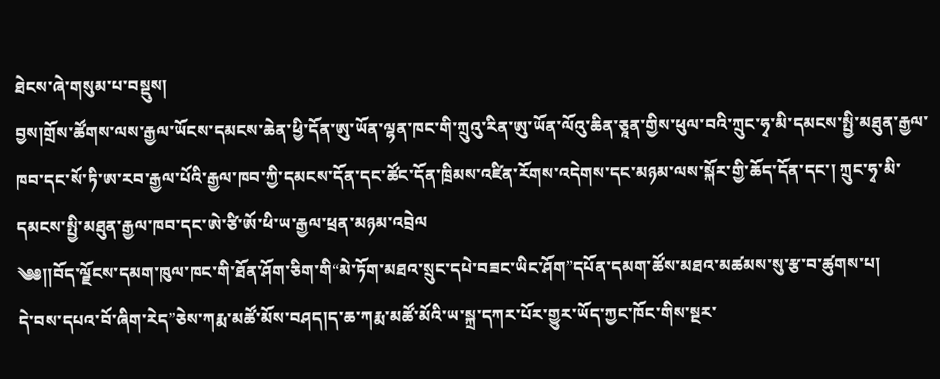ཐེངས་ཞེ་གསུམ་པ་བསྡུས།
བྱས།གྲོས་ཚོགས་ལས་རྒྱལ་ཡོངས་དམངས་ཆེན་ཕྱི་དོན་ཨུ་ཡོན་ལྷན་ཁང་གི་ཀྲུའུ་རིན་ཨུ་ཡོན་ལོའུ་ཆིན་ཅཱན་གྱིས་ཕུལ་བའི་ཀྲུང་ཧྭ་མི་དམངས་སྤྱི་མཐུན་རྒྱལ་ཁབ་དང་སོ་ཏི་ཨ་རབ་རྒྱལ་པོའི་རྒྱལ་ཁབ་ཀྱི་དམངས་དོན་དང་ཚོང་དོན་ཁྲིམས་འཛིན་རོགས་འདེགས་དང་མཉམ་ལས་སྐོར་གྱི་ཆོད་དོན་དང་། ཀྲུང་ཧྭ་མི་དམངས་སྤྱི་མཐུན་རྒྱལ་ཁབ་དང་ཨེ་ཙི་ཨོ་ཕི་ཡ་རྒྱལ་ཕྲན་མཉམ་འབྲེལ
༄༅།།བོད་ལྗོངས་དམག་ཁུལ་ཁང་གི་ཐོན་ཤོག་ཅིག་གི“མེ་ཏོག་མཐའ་སྲུང་དཔེ་བཟང་ཡིང་ཤོག”དཔོན་དམག་ཚོས་མཐའ་མཚམས་སུ་རྩ་བ་ཚུགས་པ།
དེ་བས་དཔའ་བོ་ཞིག་རེད”ཅེས་ཀརྨ་མཚོ་མོས་བཤད།ད་ཆ་ཀརྨ་མཚོ་མོའི་ཡ་སྐྲ་དཀར་པོར་གྱུར་ཡོད་ཀྱང་ཁོང་གིས་སྔར་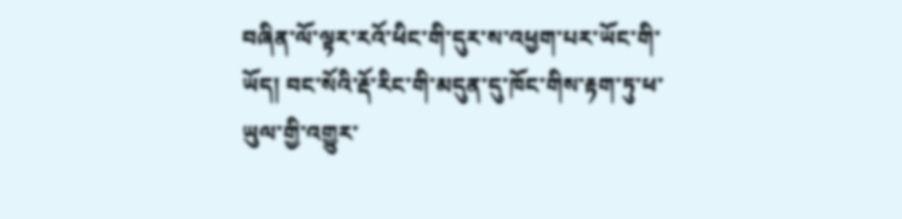བཞིན་ལོ་ལྟར་རའོ་ཕིང་གི་དུར་ས་འཕྱག་པར་ཡོང་གི་ཡོད། བང་སོའི་རྡོ་རིང་གི་མདུན་དུ་ཁོང་གིས་རྟག་ཏུ་ཕ་ཡུལ་གྱི་འགྱུར་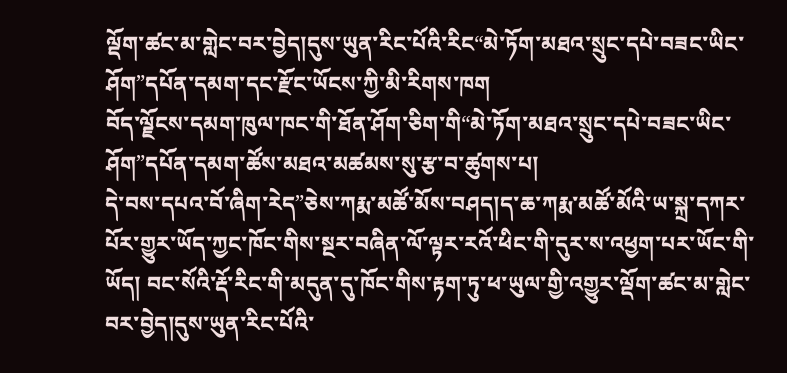ལྡོག་ཚང་མ་གླེང་བར་བྱེད།དུས་ཡུན་རིང་པོའི་རིང“མེ་ཏོག་མཐའ་སྲུང་དཔེ་བཟང་ཡིང་ཤོག”དཔོན་དམག་དང་རྫོང་ཡོངས་ཀྱི་མི་རིགས་ཁག
བོད་ལྗོངས་དམག་ཁུལ་ཁང་གི་ཐོན་ཤོག་ཅིག་གི“མེ་ཏོག་མཐའ་སྲུང་དཔེ་བཟང་ཡིང་ཤོག”དཔོན་དམག་ཚོས་མཐའ་མཚམས་སུ་རྩ་བ་ཚུགས་པ།
དེ་བས་དཔའ་བོ་ཞིག་རེད”ཅེས་ཀརྨ་མཚོ་མོས་བཤད།ད་ཆ་ཀརྨ་མཚོ་མོའི་ཡ་སྐྲ་དཀར་པོར་གྱུར་ཡོད་ཀྱང་ཁོང་གིས་སྔར་བཞིན་ལོ་ལྟར་རའོ་ཕིང་གི་དུར་ས་འཕྱག་པར་ཡོང་གི་ཡོད། བང་སོའི་རྡོ་རིང་གི་མདུན་དུ་ཁོང་གིས་རྟག་ཏུ་ཕ་ཡུལ་གྱི་འགྱུར་ལྡོག་ཚང་མ་གླེང་བར་བྱེད།དུས་ཡུན་རིང་པོའི་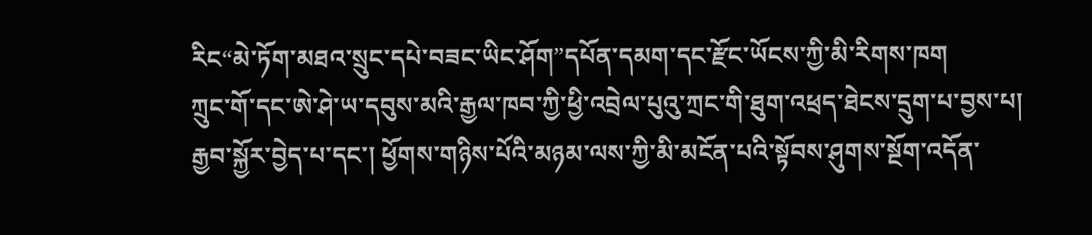རིང“མེ་ཏོག་མཐའ་སྲུང་དཔེ་བཟང་ཡིང་ཤོག”དཔོན་དམག་དང་རྫོང་ཡོངས་ཀྱི་མི་རིགས་ཁག
ཀྲུང་གོ་དང་ཨེ་ཤེ་ཡ་དབུས་མའི་རྒྱལ་ཁབ་ཀྱི་ཕྱི་འབྲེལ་པུའུ་ཀྲང་གི་ཐུག་འཕྲད་ཐེངས་དྲུག་པ་བྱས་པ།
རྒྱབ་སྐྱོར་བྱེད་པ་དང་། ཕྱོགས་གཉིས་པོའི་མཉམ་ལས་ཀྱི་མི་མངོན་པའི་སྟོབས་ཤུགས་སྔོག་འདོན་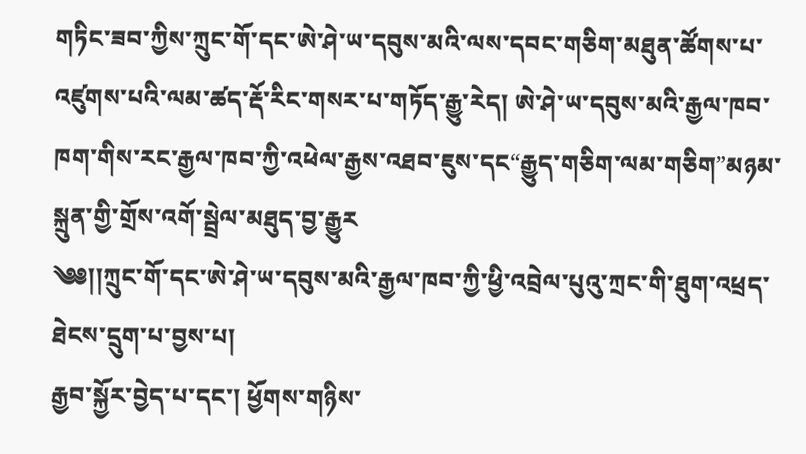གཏིང་ཟབ་ཀྱིས་ཀྲུང་གོ་དང་ཨེ་ཤེ་ཡ་དབུས་མའི་ལས་དབང་གཅིག་མཐུན་ཚོགས་པ་འཛུགས་པའི་ལམ་ཚད་རྡོ་རིང་གསར་པ་གཏོད་རྒྱུ་རེད། ཨེ་ཤེ་ཡ་དབུས་མའི་རྒྱལ་ཁབ་ཁག་གིས་རང་རྒྱལ་ཁབ་ཀྱི་འཕེལ་རྒྱས་འཐབ་ཇུས་དང“རྒྱུད་གཅིག་ལམ་གཅིག”མཉམ་སྐྲུན་གྱི་གྲོས་འགོ་སྦྲེལ་མཐུད་བྱ་རྒྱུར
༄༅།།ཀྲུང་གོ་དང་ཨེ་ཤེ་ཡ་དབུས་མའི་རྒྱལ་ཁབ་ཀྱི་ཕྱི་འབྲེལ་པུའུ་ཀྲང་གི་ཐུག་འཕྲད་ཐེངས་དྲུག་པ་བྱས་པ།
རྒྱབ་སྐྱོར་བྱེད་པ་དང་། ཕྱོགས་གཉིས་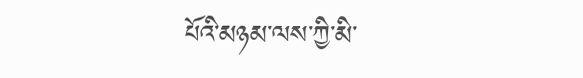པོའི་མཉམ་ལས་ཀྱི་མི་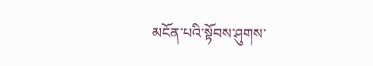མངོན་པའི་སྟོབས་ཤུགས་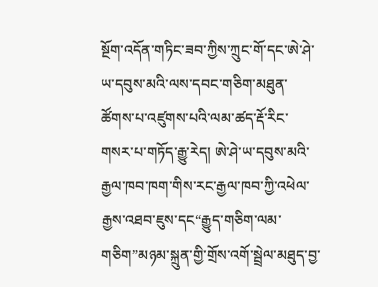སྔོག་འདོན་གཏིང་ཟབ་ཀྱིས་ཀྲུང་གོ་དང་ཨེ་ཤེ་ཡ་དབུས་མའི་ལས་དབང་གཅིག་མཐུན་ཚོགས་པ་འཛུགས་པའི་ལམ་ཚད་རྡོ་རིང་གསར་པ་གཏོད་རྒྱུ་རེད། ཨེ་ཤེ་ཡ་དབུས་མའི་རྒྱལ་ཁབ་ཁག་གིས་རང་རྒྱལ་ཁབ་ཀྱི་འཕེལ་རྒྱས་འཐབ་ཇུས་དང“རྒྱུད་གཅིག་ལམ་གཅིག”མཉམ་སྐྲུན་གྱི་གྲོས་འགོ་སྦྲེལ་མཐུད་བྱ་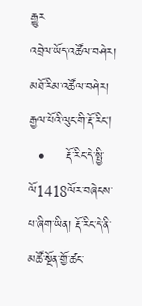རྒྱུར
འབྲེལ་ཡོད་འཚོལ་བཤེར།
མཐོ་རིམ་འཚོལ་བཤེར།
རྒྱལ་པོའི་ལུང་གི་རྡོ་རིང།
  •     རྡོ་རིང་དེ་སྤྱི་ལོ1418ལོར་བཞེངས་པ་ཞིག་ཡིན། རྡོ་རིང་དེ་ནི་མཚོ་སྔོན་གྱོ་ཚང་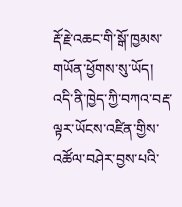རྡོ་རྗེ་འཆང་གི་སྒོ་ཁྱམས་གཡོན་ཕྱོགས་སུ་ཡོད།
འདི་ནི་ཁྱེད་ཀྱི་བཀའ་བརྡ་ལྟར་ཡོངས་འཛིན་གྱིས་འཚོལ་བཤེར་བྱས་པའི་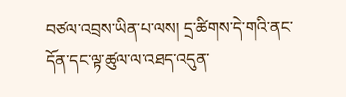བཙལ་འབྲས་ཡིན་པ་ལས། དྲ་ཚིགས་དེ་གའི་ནང་དོན་དང་ལྟ་ཚུལ་ལ་འཐད་འདུན་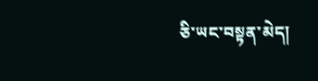ཅི་ཡང་བསྟན་མེད།